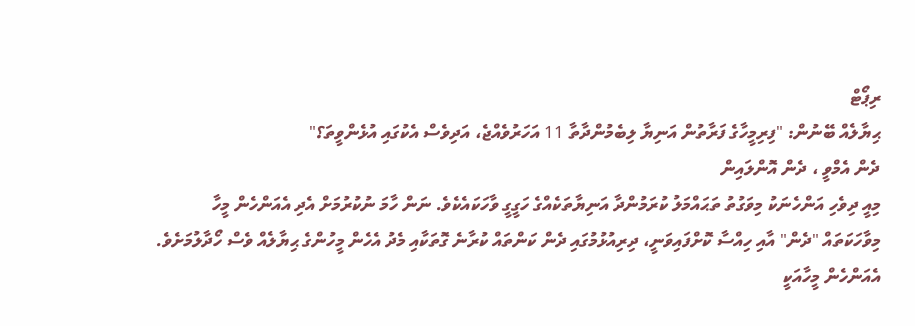ރިޕޯޓް
ޙިޔާލެއް ބޭނުން: "ފިރިމީހާގެ ފަރާތުން އަނިޔާ ލިބެމުންދާތާ 11 އަހަރުވެއްޖެ، އަދިވެސް އެކުގައި އުޅެންވީތަ؟"
ދެން އެމްވީ ، ދެން އޮންލައިން
މިއީ ދިވެހި އަންހެނަކު މިވަގުތު ތަޙައްމަލު ކުރަމުންދާ އަނިޔާތަކެއްގެ ހަގީގީ ވާހަކައެކެވެ. ނަން ހާމަ ނުކުރުމަށް އެދި އެއަންހެން މީހާ މިވާހަކަތައް "ދެން" އާއި ހިއްސާ ކޮށްފައިވަނީ، ދިރިއުޅުމުގައި ދެން ކަންތައް ކުރާނެ ގޮތަކާއި މެދު އެހެން މީހުންގެ ޙިޔާލެއް ވެސް ހޯދާލުމަށެވެ.
އެއަންހެން މީހާއަކީ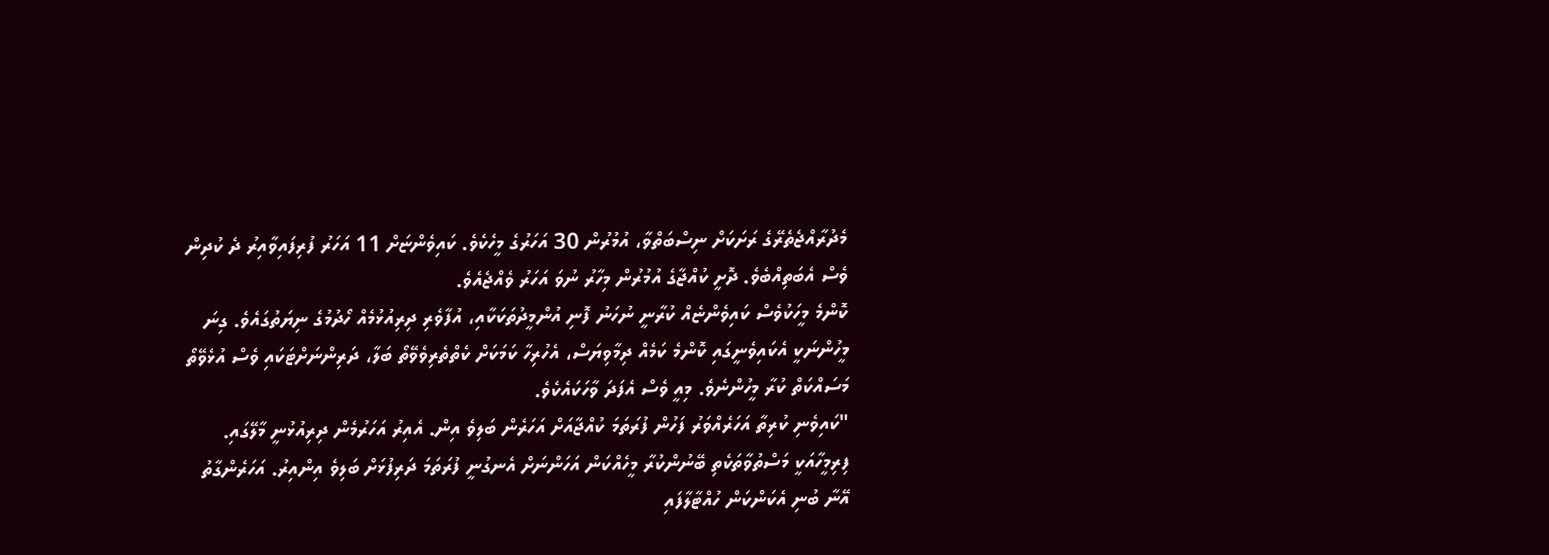މެދުރާއްޖެތެރޭގެ ރަށަކަށް ނިސްބަތްވާ، އުމުރުން 30 އަހަރުގެ މީހެކެވެ. ކައިވެންޏަށް 11 އަހަރު ފުރިފައިވާއިރު ދެ ކުދިން ވެސް އެބަތިއްބެވެ. ދޮށީ ކުއްޖާގެ އުމުރުން މިހާރު ނުވަ އަހަރު ވެއްޖެއެވެ.
ކޮންމެ މީހަކުވެސް ކައިވެންޏެއް ކުރާނީ ނުހަނު ފޮނި އުންމީދުތަކަކާއި، އުފާވެރި ދިރިއުޅުމެއް ހޯދުމުގެ ނިޔަތުގައެވެ. ގިނަ މީހުންނަކީ އެކައިވެނީގައި ކޮންމެ ކަމެއް ދިމާވިޔަސް، އެހުރިހާ ކަމަކަށް ކެތްތެރިވެވޭތޯ ބަލާ، ދަރިންނަށްޓަކައި ވެސް އުޅެވޭތޯ މަސައްކަތް ކުރާ މީހުންނެވެ. މިއީ ވެސް އެފަދަ ވާހަކައެކެވެ.
"ކައިވެނި ކުރިތާ އަހަރެއްވަރު ފަހުން ފުރަތަމަ ކުއްޖާއަށް އަހަރެން ބަލިވެ އިން. އެއިރު އަހަރުމެން ދިރިއުޅުނީ މާލޭގައި. ފިރިމީހާއަކީ މަސްތުވާތަކެތި ބޭނުންކުރާ މީހެއްކަން އަހަންނަށް އެނގުނީ ފުރަތަމަ ދަރިފުޅަށް ބަލިވެ އިންއިރު. އަހަރެންގާތު އޭނާ ބުނި އެކަންކަން ހުއްޓާލާފައި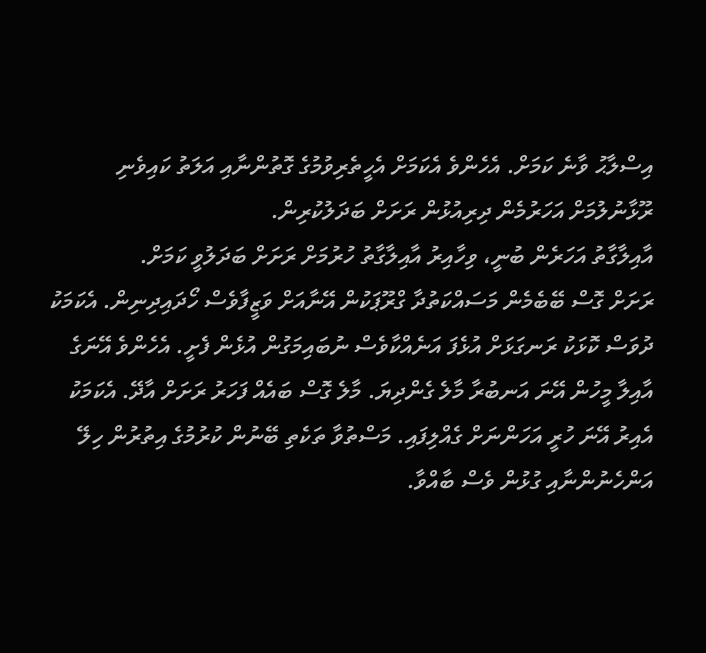އިސްލާޙު ވާނެ ކަމަށް. އެހެންވެ އެކަމަށް އެހީތެރިވުމުގެ ގޮތުންނާއި އަލަތު ކައިވެނި ރޫޅާނުލުމަށް އަހަރުމެން ދިރިއުޅުން ރަށަށް ބަދަލުކުރިން.
އާއިލާގާތު އަހަރެން ބުނީ، ވިހާއިރު އާއިލާގާތު ހުރުމަށް ރަށަށް ބަދަލުވީ ކަމަށް.
ރަށަށް ގޮސް ބޭބެމެން މަސައްކަތުދާ ގްރޫޕަކުން އޭނާއަށް ވަޒީފާވެސް ހޯދައިދިނިން. އެކަމަކު ދުވަސް ކޮޅަކު ރަނގަޅަށް އުޅެފަ އަނެއްކާވެސް ނުބައިމަގުން އުޅެން ފެށީ. އެހެންވެ އޭނަގެ އާއިލާ މީހުން އޭނަ އަނބުރާ މާލެ ގެންދިޔަ. މާލެ ގޮސް ބައެއް ފަހަރު ރަށަށް އާދޭ. އެކަމަކު އެއިރު އޭނަ ހުރީ އަހަންނަށް ގެއްލިފައި. މަސްތުވާ ތަކެތި ބޭނުން ކުރުމުގެ އިތުރުން ހިލޭ އަންހެނުންނާއި ގުޅުން ވެސް ބާއްވާ.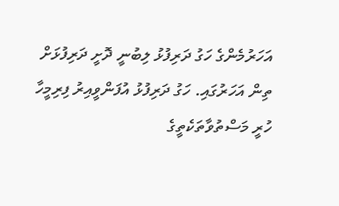އަހަރުމެންގެ ހަގު ދަރިފުޅު ލިބުނީ ދޮށީ ދަރިފުޅަށް ތިން އަހަރުގައި. ހަގު ދަރިފުޅު އުފަންވީއިރު ފިރިމީހާ ހުރީ މަސްތުވާތަކެތީގެ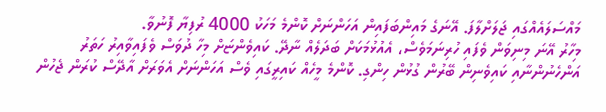މައްސަލައެއްގައި ޖަލަށްލާފަ. އޭނަގެ މައިންބަފައިން އަހަންނަށް ކޮންމެ މަހަކު 4000 ރުފިޔާ ފޮނުވާ.
މިހާރު އޭނަ މިނިވަން ވެފައި ހުރިނަމަވެސް، އެއުޅުމަކަށް ބަދަލެއް ނާދޭ. ކައިވެންޏަށް މިހާ ދުވަސް ވެފައިވާއިރު ހަތަރު އަންހެނުންނާއި ކައިވެނިން ބޭރުން ގުޅުން ހިންގި. ކޮންމެ މީހެއް ކައިރީގައި ވެސް އަހަންނަށް އެވަރަށް އާދޭސް ކުރަން ޖެހުން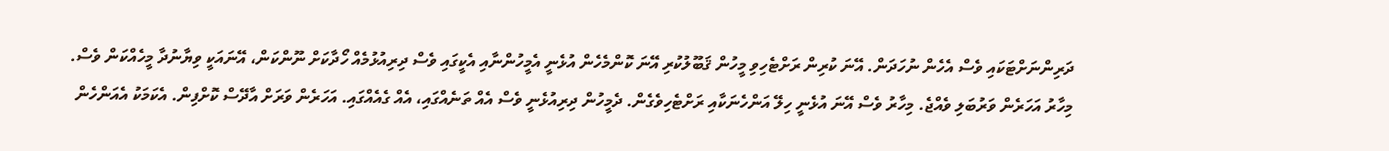ދަރިންނަށްޓަކައި ވެސް އެހެން ނުހަދަން. އޭނަ ކުރިން ރަށްޓެހިވި މީހުން ޤަބޫލުކުރި އޭނަ ކޮންމެހެން އުޅެނީ އެމީހުންނާއި އެކީގައި ވެސް ދިރިއުޅުމެއް ހޯދާކަށް ނޫންކަން، އޭނައަކީ ވިޔާނުދާ މީހެއްކަން ވެސް.
މިހާރު އަހަރެން ވަރުބަލި ވެއްޖެ. މިހާރު ވެސް އޭނަ އުޅެނީ ހިލޭ އަންހެނަކާއި ރަށްޓެހިވެގެން. ދެމީހުން ދިރިއުޅެނީ ވެސް އެއް ތަނެއްގައި، އެއް ގެއެއްގައި. އަހަރެން ވަރަށް އާދޭސް ކޮށްފިން. އެކަމަކު އެއަންހެން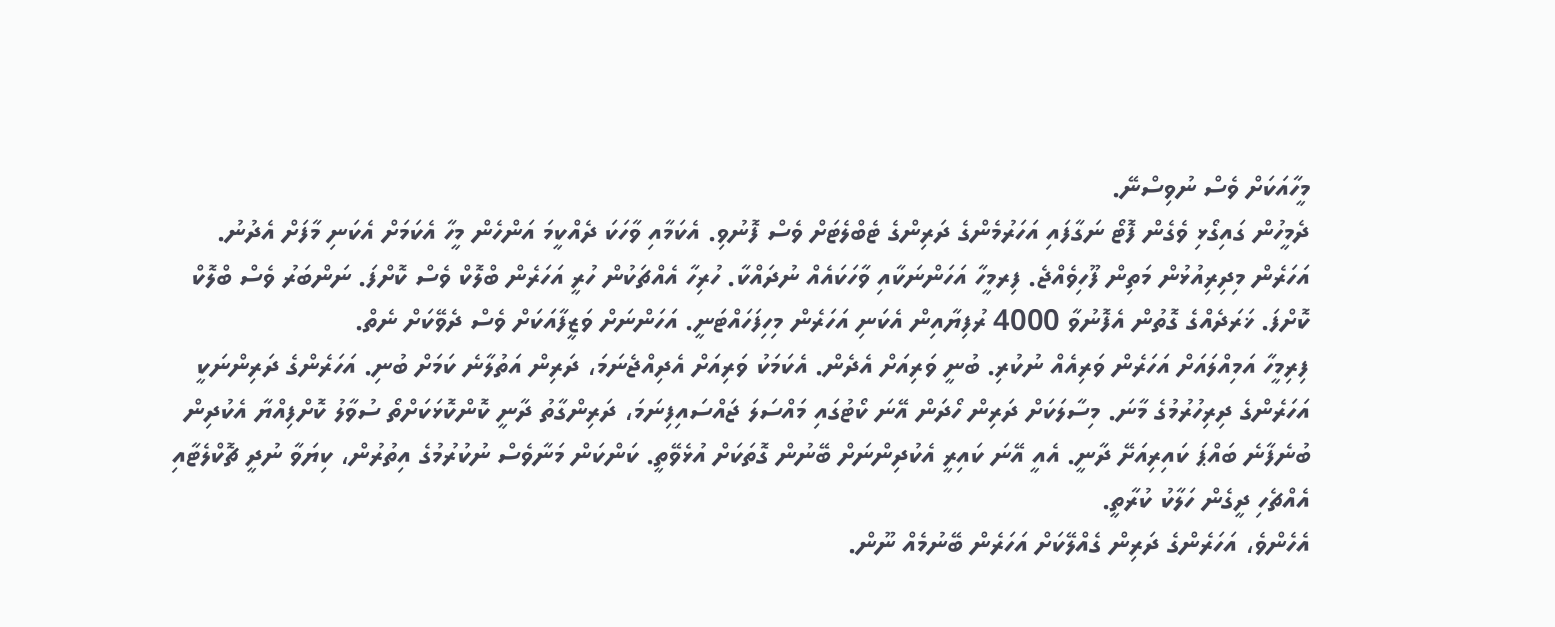މީހާއަކަށް ވެސް ނުވިސްނޭ.
ދެމީހުން ގައިގޯޅި ވެގެން ފޮޓޯ ނަގާފައި އަހަރުމެންގެ ދަރިންގެ ޓެބްލެޓަށް ވެސް ފޮނުވި. އެކަމާއި ވާހަކަ ދެއްކީމަ އަންހެން މީހާ އެކަމަށް އެކަނި މާފަށް އެދުނު.
އަހަރެން މިދިރިއުޅުން މަތިން ފޫހިވެއްޖެ. ފިރމީހާ އަހަންނަކާއި ވާހަކައެއް ނުދައްކާ. ހުރިހާ އެއްޗަކުން ހުރީ އަހަރެން ބްލޮކް ވެސް ކޮށްފަ. ނަންބަރު ވެސް ބްލޮކް ކޮށްފަ. ޚަރަދެއްގެ ގޮތުން އެފޮނުވާ 4000 ރުފިޔާއިން އެކަނި އަހަރެން މިހިފަހައްޓަނީ. އަހަންނަށް ވަޒީފާއަކަށް ވެސް ދެވޭކަށް ނެތް.
ފިރިމީހާ އަމިއްލައަށް އަހަރެން ވަރިއެއް ނުކުރި. ބުނީ ވަރިއަށް އެދެން. އެކަމަކު ވަރިއަށް އެދިއްޖެނަމަ، ދަރިން އަތުލާނެ ކަމަށް ބުނި. އަހަރެންގެ ދަރިންނަކީ އަހަރެންގެ ދިރިހުރުމުގެ މާނަ. މިސާލަކަށް ދަރިން ހޯދަން އޭނަ ކޯޓުގައި މައްސަލަ ޖައްސައިފިނަމަ، ދަރިންގާތު ދާނީ ކޮންކޮޅަކަށްތޯ ސުވާލު ކޮށްފިއްޔާ އެކުދިން ބުނެފާނެ ބައްޕަ ކައިރިއަށޭ ދާނީ. އެއީ އޭނަ ކައިރީ އެކުދިންނަށް ބޭނުން ގޮތަކަށް އުޅެވޭތީ. ކަންކަން މަނާވެސް ނުކުރުމުގެ އިތުރުން، ކިޔަވާ ނުދީ ޗޮކްލެޓާއި އެއްޗެހި ދީގެން ހަލާކު ކުރާތީ.
އެހެންވެ، އަހަރެންގެ ދަރިން ގެއްލޭކަށް އަހަރެން ބޭނުމެއް ނޫން.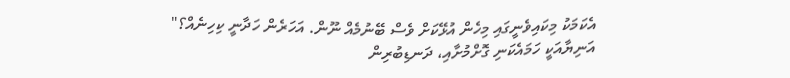އެކަމަކު މިކައިވެނީގައި މިހެން އުޅޭކަށް ވެސް ބޭނުމެއް ނޫން. އަހަރެން ހަދާނީ ކިހިނެއް؟"
އަނިޔާއަކީ ހަމައެކަނި ގޮށްމުށާއި، ދަނޑިބުރިން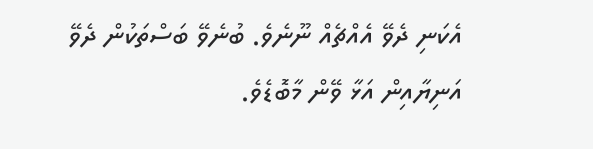އެކަނި ދެވޭ އެއްޗެއް ނޫނެވެ. ބުނެވޭ ބަސްތަކުން ދެވޭ އަނިޔާއިން އަޅާ ވޭން މާބޮޑެވެ.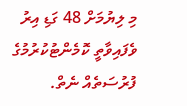މި ލިޔުމަށް 48 ގަޑި އިރު ވެފައިވާތީ ކޮމެންޓުކުރުމުގެ ފުރުސަތެއް ނެތް.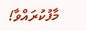މާފުކުރައްވާ!